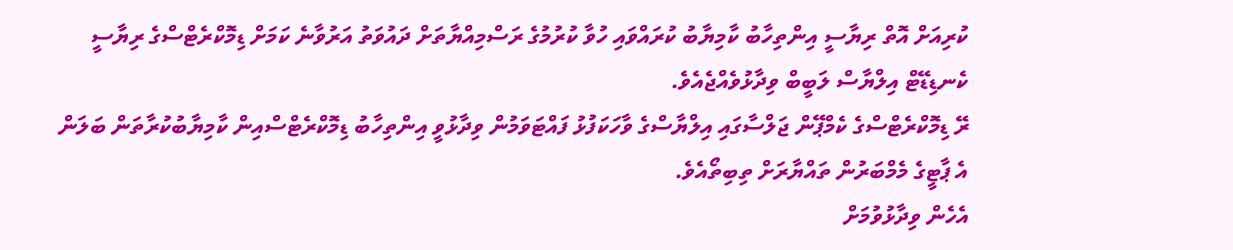ކުރިއަށް އޮތް ރިޔާސީ އިންތިހާބު ކާމިޔާބު ކުރައްވައި ހުވާ ކުރުމުގެ ރަސްމިއްޔާތަށް ދައުވަތު އަރުވާނެ ކަމަށް ޑިމޮކްރެޓްސްގެ ރިޔާސީ ކެނޑިޑޭޓް އިލްޔާސް ލަބީބް ވިދާޅުވެއްޖެއެވެ.
ރޭ ޑިމޮކްރެޓްސްގެ ކެމްޕޭން ޖަލްސާގައި އިލްޔާސްގެ ވާހަކަފުޅު ފައްޓަވަމުން ވިދާޅުވީ އިންތިހާބު ޑިމޮކްރެޓްސްއިން ކާމިޔާބުކުރާތަން ބަލަން އެ ޕާޓީގެ މެމްބަރުން ތައްޔާރަށް ތިބިތޯއެވެ.
އެހެން ވިދާޅުވުމަށް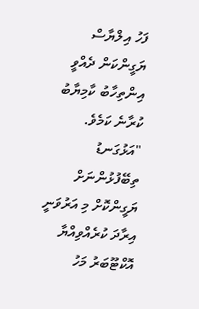ފަހު އިލްޔާސް ޔަގީންކަން ދެއްވީ އިންތިހާބު ކާމިޔާބު ކުރާނެ ކަމެވެ.
"އަޅުގަނޑު ތިބޭފުޅުންނަށް ޔަގީންކޮށް މި އަރުވަނީ އިރާދަ ކުރެއްވިއްޔާ އޮކްޓޫބަރު މަހު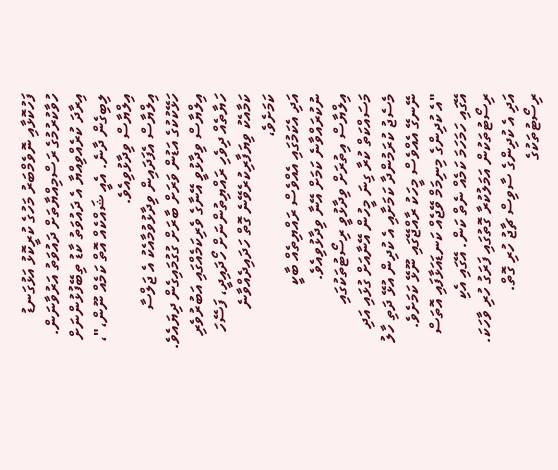ފަހުކޮޅާއި ނޮވެމްބަރު މަހުގެ ކުރީކޮޅު އަޅުގަނޑު ހުވާކުރުމުގެ ރަސްމިއްޔާތަށް ދައުވަތު އަރުވާނަން. އިރާދަ ކުރެއްވިއްޔާ އެ ދައުވަތު ކާޑު ތިބޭފުޅުންނަށް ލިބިގެން ދާނެ. އެއީ ޝައްކެއް އޮތް ކަމެއް ނޫން،"، އިލްޔާސް ވިދާޅުވިއެވެ.
އިލްޔާސް އެފަދައިން ވިދާޅުވުމާއެކު އެ ޖަލްސާ ހަޅޭކުކުގެ އަޑުން ވަރަށް ބާރަށް ގުގުމައިގެން ދިޔައެވެ.
އިލްޔާސް ވިދާޅުވީ އޭނާގެ ވެރިކަމެއްގައި އަބުރުވެރި ހަޔާތެއް ދިވެހި ރައްޔިތުންނަށް ހޯދައިދީ، ފަސޭހަ ކަމާއެކު ވިޔަފާރިކުރެވޭނެ ގޮތް ހަދައިދެއްވާނެ ކަމަށެވެ،
އަދި އެކަމުގައި އެއްވެސް ރައްޔިތެއް ބާކީ ނުކުރައްވާނެ ކަމަށް އޭނާ ވިދާޅުވިއެވެ.
އިލްޔާސް އިތުރަށް ވިދާޅުވީ ރިސޯޓުތަކުގައި މަސައްކަތް ކުރާ ގިނަ މީހުން އޭނާއަށް ގުޅައި އަދި މެސެޖު ކުރަމުންދާ ކަމަށާއި އެ ކުދިން އުޅޭ ދަތި ހާލު ނޭނގޭ އެއްވެސް މީހަކު ރާއްޖޭގައި ނޫޅޭ ކަމަށެވެ.
"އެ ކުދިންގެ މިނިމަމް ވޭޖެއް ކަނޑައަޅާފައި އޮތަސް އޭގައި ހަމަހަމަ ކަމެއް ނެތް ކަން. އޭގައި އެކި ރިސޯޓުތަކުން އަމަލުކުރާ ގޮތުގައި ފަރަގު ހުރި ވާހަކަ. އަދި އެ ކުދިންގެ ސާވިސް ޗާޖު ހުރި ގޮތް. ރިސޯޓުތަކުގެ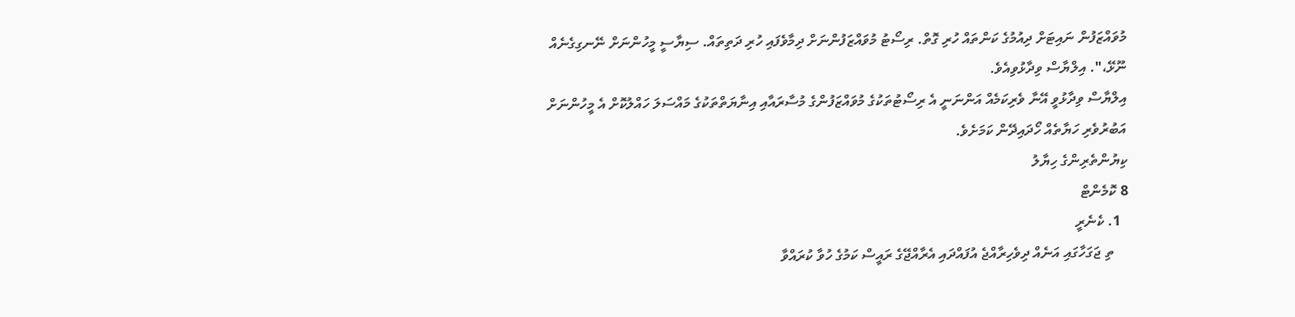މުވައްޒަފުން ނައިޓަށް ދިއުމުގެ ކަންތައް ހުރި ގޮތް. ރިސޯޓު މުވައްޒަފުންނަށް ދިމާވެފައި ހުރި ދަތިތައް. ސިޔާސީ މީހުންނަށް ނޭނގިގެނެއް ނޫޅޭ،". އިލްޔާސް ވިދާޅުވިއެވެ.
އިލްޔާސް ވިދާޅުވީ އޭނާ ވެރިކަމެއް އަންނަނީ އެ ރިސޯޓުތަކުގެ މުވައްޒަފުންގެ މުސާރައާއި އިނާޔަތްތަކުގެ މައްސަލަ ހައްލުކޮށް އެ މީހުންނަށް އަބުރުވެރި ހަޔާތެއް ހޯދައިދޭން ކަމަށެވެ.
ކިޔުންތެރިންގެ ހިޔާލު
8 ކޮމެންޓް
  1. ކެނެރީ
    ތި ޖަގަހާގައި އަނެއް ދިވެހިރާއްޖެ އުފައްދައި އެރާއްޖޭގެ ރައީސް ކަމުގެ ހުވާ ކުރައްވާ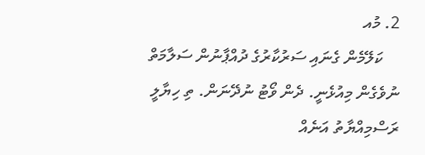2. މުއ
    ކަލޭމެން ގެނައި ސަރުކާރުގެ ދުއްޕާނުން ސަލާމަތް ނުވެގެން މިއުޅެނީ. ދެން ވޯޓު ނުދޭނަން. ތި ހިޔާލީ ރަސްމިއްޔާތު އަނެއް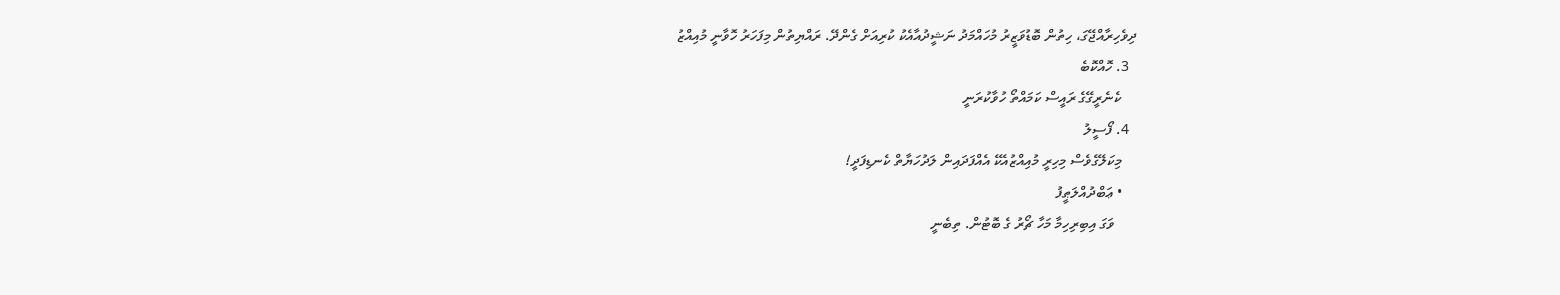ދިވެހިރާއްޖޭގަ، ހިތުން ބޮޑުވަޒީރު މުހައްމަދު ނަޝީދުއާއެކު ކުރިއަށް ގެންދޭ. ރައްޔިތުން މިފަހަރު ހޮވާނީ މުއިއްޒު
  3. ހޮއްކޮބެ
    ކެނެރީގޭގެ ރައީސް ކަމައްތޯ ހުވާކުރަނީ
  4. ފޯސީލު
    މިކަލޭގެވެސް މިހިރީ މުއިއްޒުއެކޭ އެއްފަދައިން ލަދުހަޔާތް ކެނޑިފަދީ!
    • ޢަބްދުއްލަޠީފު
      ވަގަ އިބިރިހިމާ މަހާ ޗޯރު ގެ ބޮޓުން. ތިބެނީ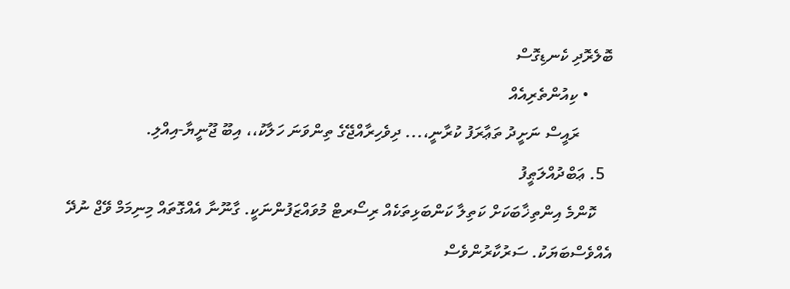ބޮލެރޮދި ކެނޑިގޮސް
      • ކިއުންތެރިއެއް
        ރައީސް ނަށީދު ތަޢާރަފު ކުރާނީ،... ދިވެހިރާއްޖޭގެ ތިންވަނަ ހަލާކު،، އިބޫ ޖޫނީޔާ-އިއްލި.
  5. ޢަބްދުއްލަޠީފު
    ކޮންމެ އިންތިޚާބަކަށް ކަތިލާ ކަންބަޅިތަކެއް ރިސޯރޓް މުވައްޒަފުންނަކީ. ގާނޫނާ އެއްގޮތައް މިނިމަމް ވޭޖް ނުދޭ އެއްވެސްބަޔަކު. ސަރުކާރުންވެސް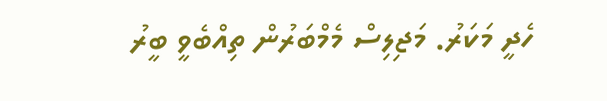ހެދީ މަކަރު. މަޖިލިސް މެމްބަރުން ތިއްބެވީ ބީރު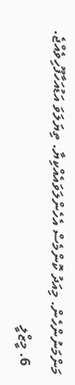މަންމަނުންހެން. މިއަދު ކޮންމެސް އެހެންލަވައެއްކިޔާ. ތިޔަލަވަ އަޑުއަހާފޫހިވެއްޖެ.
  6. މީޒްލީ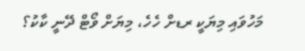މަހުވައި މިޔަކީ ރޑށް ހެހެ، މިޔަށް ވޯޓް ދޭނީ ކާކު؟